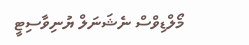މޯލްޑިވްސް ނެޝަނަލް ޔުނިވާސިޓީ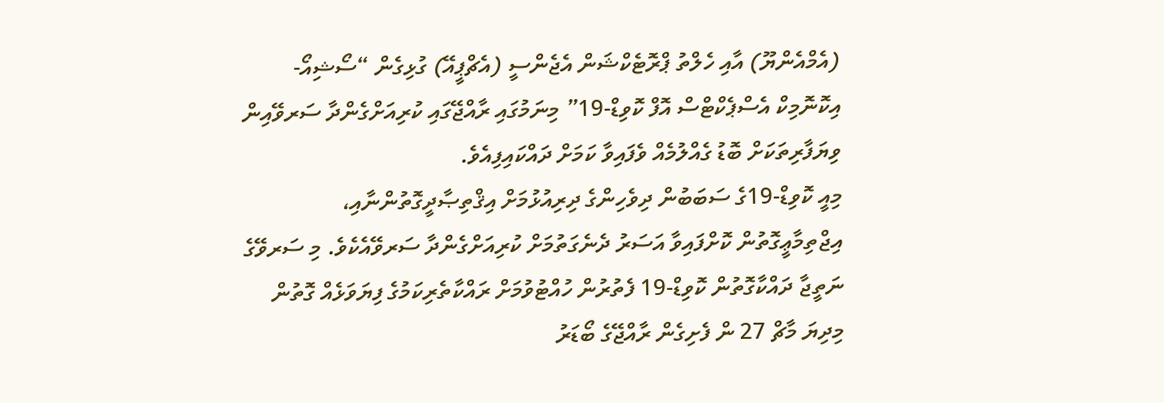(އެމްއެންޔޫ) އާއި ހެލްތު ޕްރޮޓެކްޝަން އެޖެންސީ (އެޗްޕީއޭ) ގުޅިގެން “ސޯޝިއޯ-އިކޮނޮމިކް އެސްޕެކްޓްސް އޮފް ކޮވިޑް-19” މިނަމުގައި ރާއްޖޭގައި ކުރިއަށްގެންދާ ސަރވޭއިން ވިޔަފާރިތަކަށް ބޮޑު ގެއްލުމެއް ވެފައިވާ ކަމަށް ދައްކައިފިއެވެ.
މިއީ ކޮވިޑް-19ގެ ސަބަބުން ދިވެހިންގެ ދިރިއުޅުމަށް އިޤްތިޞާދީގޮތުންނާއި، އިޖްތިމާޢީގޮތުން ކޮށްފައިވާ އަސަރު ދެނެގަތުމަށް ކުރިއަށްގެންދާ ސަރވޭއެކެވެ. މި ސަރވޭގެ ނަތީޖާ ދައްކާގޮތުން ކޮވިޑް-19 ފެތުރުން ހުއްޓުވުމަށް ރައްކާތެރިކަމުގެ ފިޔަވަޅެއް ގޮތުން މިދިޔަ މާޗް 27 ން ފެށިގެން ރާއްޖޭގެ ބޯޑަރު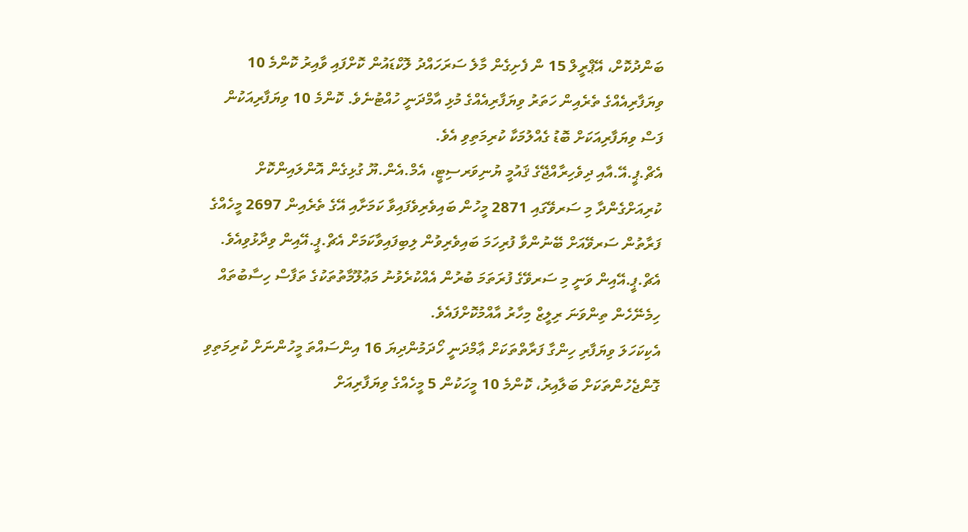ބަންދުކޮށް، އޭޕްރީލް 15 ން ފެށިގެން މާލެ ސަރަހައްދު ލޮކްޑައުން ކޮށްފައި ވާއިރު ކޮންމެ 10 ވިޔަފާރިއެއްގެ ތެރެއިން ހަތަރު ވިޔަފާރިއެއްގެ މުޅި އާމްދަނީ ހުއްޓުނެވެ. ކޮންމެ 10 ވިޔަފާރިއަކުން ފަސް ވިޔަފާރިއަކަށް ބޮޑު ގެއްލުމަކާ ކުރިމަތިވި އެވެ.
އެޗް.ޕީ.އޭ.އާއި ދިވެހިރާއްޖޭގެ ޤައުމީ ޔުނިވަރސިޓީ، އެމް.އެން.ޔޫ ގުޅިގެން އޮންލައިންކޮށް ކުރިއަށްގެންދާ މި ސަރވޭގައި 2871 މީހުން ބައިވެރިވެފައިވާ ކަމަށާއި އޭގެ ތެރެއިން 2697 މީހެއްގެ ފަރާތުން ސަރވޭއަށް ބޭނުންވާ ފުރިހަމަ ބައިވެރިވުން ލިބިފައިވާކަމަށް އެޗް.ޕީ.އޭއިން ވިދާޅުވިއެވެ. އެޗް.ޕީ.އޭއިން ވަނީ މި ސަރވޭގެ ފުރަތަމަ ބުރުން އެއްކުރެވުނު މަޢުލޫމާތުތަކުގެ ތަފާސް ހިސާބުތައް ހިމެނޭހެން ތިންވަނަ ރިލީޒް މިހާރު އާއްމުކޮށްފައެވެ.
އެކިކަހަލަ ވިޔަފާރި ހިންގާ ފަރާތްތަކަށް ޢާމްދަނީ ހޯދަމުންދިޔަ 16 އިންސައްތަ މީހުންނަށް ކުރިމަތިވި ގޮންޖެހުންތަކަށް ބަލާއިރު، ކޮންމެ 10 މީހަކުން 5 މީހެއްގެ ވިޔަފާރިއަށް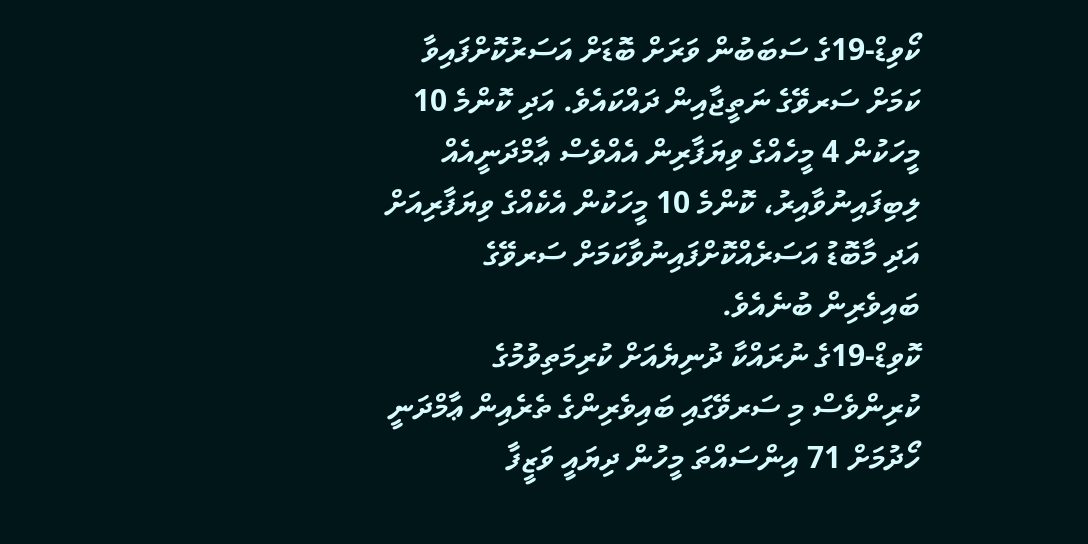ކޯވިޑް-19ގެ ސަބަބުން ވަރަށް ބޮޑަށް އަސަރުކޮށްފައިވާ ކަމަށް ސަރވޭގެ ނަތީޖާއިން ދައްކައެވެ. އަދި ކޮންމެ 10 މީހަކުން 4 މީހެއްގެ ވިޔަފާރިން އެއްވެސް ޢާމްދަނީއެއް ލިބިފައިނުވާއިރު، ކޮންމެ 10 މީހަކުން އެކެއްގެ ވިޔަފާރިއަށް އަދި މާބޮޑު އަސަރެއްކޮށްފައިނުވާކަމަށް ސަރވޭގެ ބައިވެރިން ބުނެއެވެ.
ކޮވިޑް-19ގެ ނުރައްކާ ދުނިޔެއަށް ކުރިމަތިވުމުގެ ކުރިންވެސް މި ސަރވޭގައި ބައިވެރިންގެ ތެރެއިން ޢާމްދަނީ ހޯދުމަށް 71 އިންސައްތަ މީހުން ދިޔައީ ވަޒީފާ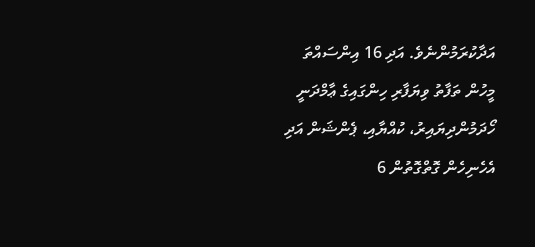އަދާކުރަމުންނެވެ. އަދި 16 އިންސައްތަ މީހުން ތަފާތު ވިޔަފާރި ހިންގައިގެ ޢާމްދަނީ ހޯދަމުންދިޔައިރު، ކުއްޔާއި، ޕެންޝަން އަދި އެހެނިހެން ގޮތްގޮތުން 6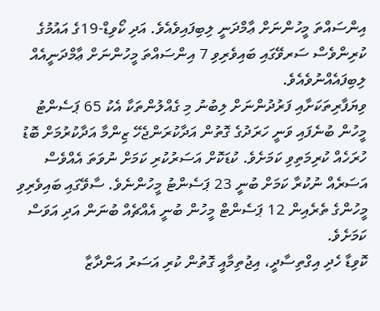އިންސައްތަ މީހުންނަށް ޢާމްދަނީ ލިބިފައިވެއެވެ. އަދި ކޯވިޑް-19ގެ އައުމުގެ ކުރިންވެސް ސަރވޭގައި ބައިވެރިވި 7 އިންސައްތަ މީހުންނަށް ޢާމްދަނީއެއް ލިބިފައެއްނުވެއެވެ.
ވިޔަފާރިތަކަށާއި ފަރުދުންނަށް ލިބުނު މި ގެއްލުންތަކާ އެކު 65 ޕަސެންޓު މީހުން ބުނެފައި ވަނީ ހަރަދުގެ ގޮތުން އަދާކުރަންޖެހޭ ޒިންމާ އަދާކުރުމަށް ބޮޑު ހުރަހެއް ކުރިމަތިވި ކަމަށެވެ. ކުޑަކޮށް އަސަރުކުރި ކަމަށް ނުވަތަ އެއްވެސް އަސަރެއް ނުކުރާ ކަމަށް ބުނީ 23 ޕަސެންޓު މީހުންނެވެ. ސާވޭގައި ބައިވެރިވި މީހުންގެ ތެރެއިން 12 ޕަސެންޓް މީހުން ބުނީ އެއްޗެއް ބުނަން އަދި އަވަސް ކަމަށެވެ.
ކޮވިޑާ ހެދި އިގްތިސާދީ، އިޖުތިމާއީ ގޮތުން ކުރި އަސަރު އަންދާޒާ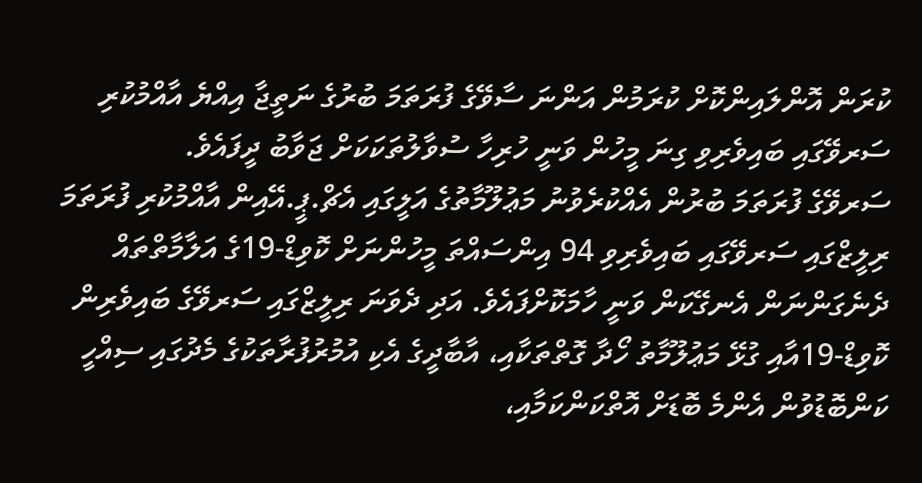ކުރަން އޮންލައިންކޮށް ކުރަމުން އަންނަ ސާވޭގެ ފުރަތަމަ ބުރުގެ ނަތީޖާ އިއްޔެ އާއްމުކުރި ސަރވޭގައި ބައިވެރިވި ގިނަ މީހުން ވަނީ ހުރިހާ ސުވާލުތަކަކަށް ޖަވާބު ދީފައެވެ.
ސަރވޭގެ ފުރަތަމަ ބުރުން އެއްކުރެވުނު މަޢުލޫމާތުގެ އަލީގައި އެޗް.ޕީ.އޭއިން އާއްމުކުރި ފުރަތަމަ ރިލީޒްގައި ސަރވޭގައި ބައިވެރިވި 94 އިންސައްތަ މީހުންނަށް ކޮވިޑް-19ގެ އަލާމާތްތައް ދެނެގަންނަން އެނގޭކަން ވަނީ ހާމަކޮށްފައެވެ. އަދި ދެވަނަ ރިލީޒްގައި ސަރވޭގެ ބައިވެރިން ކޮވިޑް-19އާއި ގުޅޭ މަޢުލޫމާތު ހޯދާ ގޮތްތަކާއި، އާބާދީގެ އެކި އުމުރުފުރާތަކުގެ މެދުގައި ސިއްހީ ކަންބޮޑުވުން އެންމެ ބޮޑަށް އޮތްކަންކަމާއި،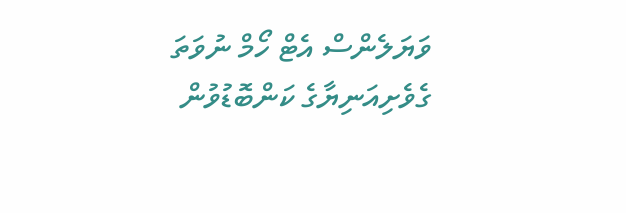ވަޔަލެންސް އެޓް ހޯމް ނުވަތަ ގެވެށިއަނިޔާގެ ކަންބޮޑުވުން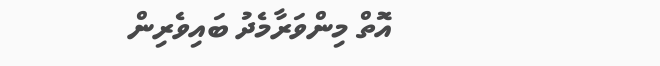އޮތް މިންވަރާމެދު ބައިވެރިން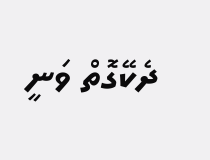ދެކޭގޮތް ވަނީ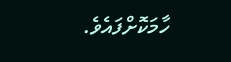ހާމަކޮށްފައެވެ.